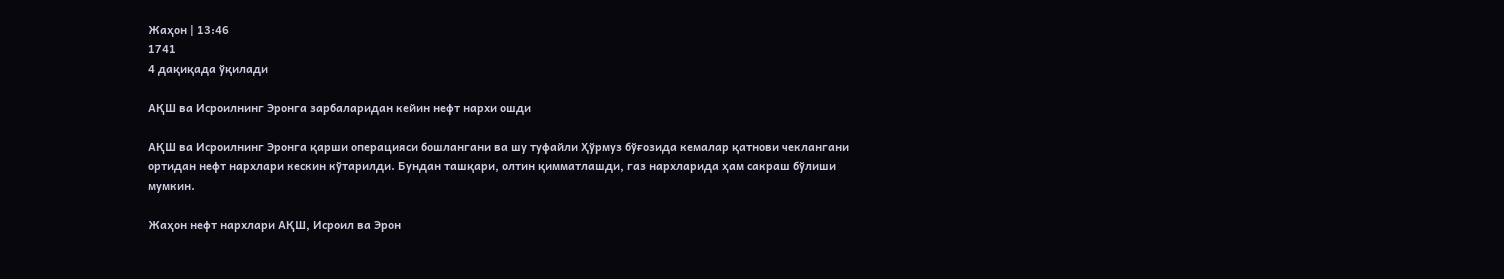Жаҳон | 13:46
1741
4 дақиқада ўқилади

АҚШ ва Исроилнинг Эронга зарбаларидан кейин нефт нархи ошди

АҚШ ва Исроилнинг Эронга қарши операцияси бошлангани ва шу туфайли Ҳўрмуз бўғозида кемалар қатнови чеклангани ортидан нефт нархлари кескин кўтарилди. Бундан ташқари, олтин қимматлашди, газ нархларида ҳам сакраш бўлиши мумкин.

Жаҳон нефт нархлари АҚШ, Исроил ва Эрон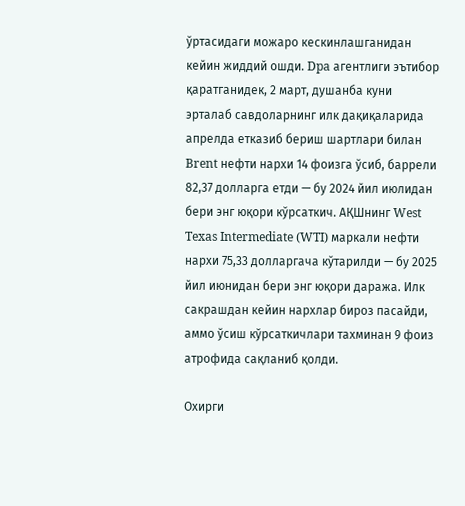ўртасидаги можаро кескинлашганидан кейин жиддий ошди. Dpa агентлиги эътибор қаратганидек, 2 март, душанба куни эрталаб савдоларнинг илк дақиқаларида апрелда етказиб бериш шартлари билан Brent нефти нархи 14 фоизга ўсиб, баррели 82,37 долларга етди — бу 2024 йил июлидан бери энг юқори кўрсаткич. АҚШнинг West Texas Intermediate (WTI) маркали нефти нархи 75,33 долларгача кўтарилди — бу 2025 йил июнидан бери энг юқори даража. Илк сакрашдан кейин нархлар бироз пасайди, аммо ўсиш кўрсаткичлари тахминан 9 фоиз атрофида сақланиб қолди.

Охирги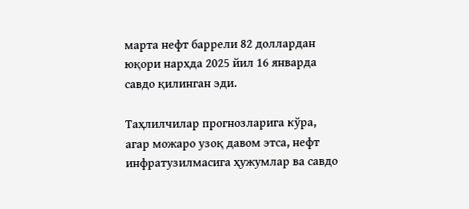марта нефт баррели 82 доллардан юқори нархда 2025 йил 16 январда савдо қилинган эди.

Таҳлилчилар прогнозларига кўра, агар можаро узоқ давом этса, нефт инфратузилмасига ҳужумлар ва савдо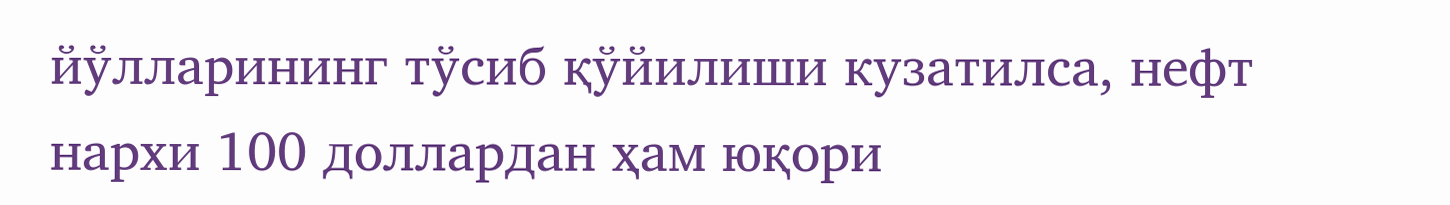йўлларининг тўсиб қўйилиши кузатилса, нефт нархи 100 доллардан ҳам юқори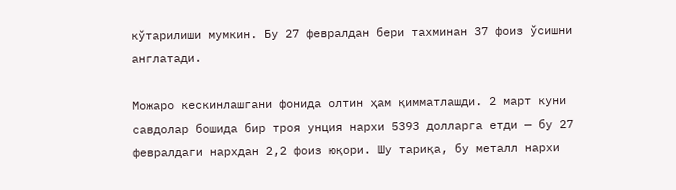кўтарилиши мумкин. Бу 27 февралдан бери тахминан 37 фоиз ўсишни англатади.

Можаро кескинлашгани фонида олтин ҳам қимматлашди. 2 март куни савдолар бошида бир троя унция нархи 5393 долларга етди — бу 27 февралдаги нархдан 2,2 фоиз юқори. Шу тариқа, бу металл нархи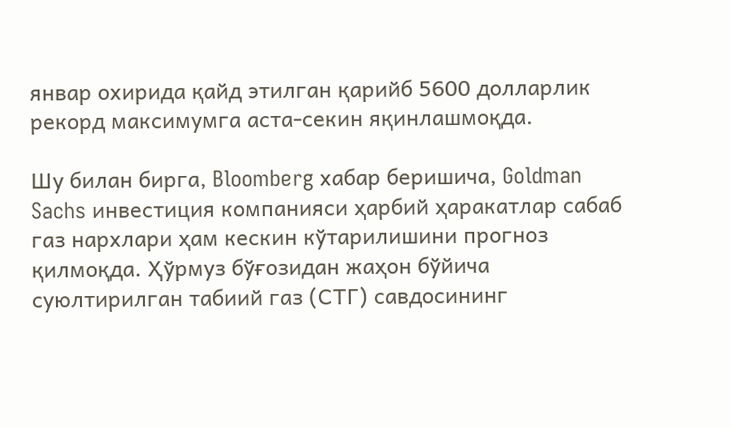январ охирида қайд этилган қарийб 5600 долларлик рекорд максимумга аста-секин яқинлашмоқда.

Шу билан бирга, Bloomberg хабар беришича, Goldman Sachs инвестиция компанияси ҳарбий ҳаракатлар сабаб газ нархлари ҳам кескин кўтарилишини прогноз қилмоқда. Ҳўрмуз бўғозидан жаҳон бўйича суюлтирилган табиий газ (СТГ) савдосининг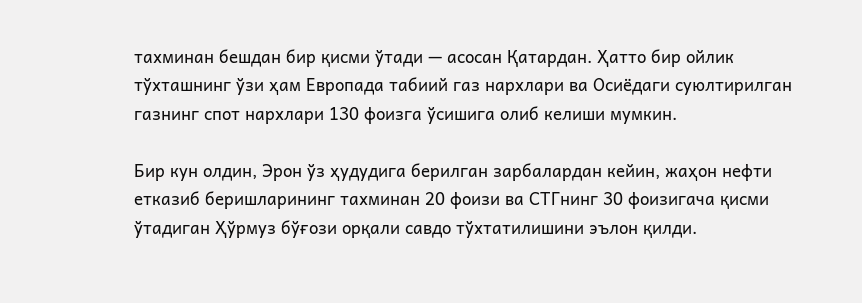тахминан бешдан бир қисми ўтади — асосан Қатардан. Ҳатто бир ойлик тўхташнинг ўзи ҳам Европада табиий газ нархлари ва Осиёдаги суюлтирилган газнинг спот нархлари 130 фоизга ўсишига олиб келиши мумкин.

Бир кун олдин, Эрон ўз ҳудудига берилган зарбалардан кейин, жаҳон нефти етказиб беришларининг тахминан 20 фоизи ва СТГнинг 30 фоизигача қисми ўтадиган Ҳўрмуз бўғози орқали савдо тўхтатилишини эълон қилди.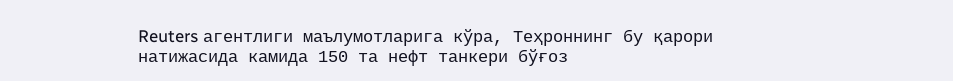Reuters агентлиги маълумотларига кўра, Теҳроннинг бу қарори натижасида камида 150 та нефт танкери бўғоз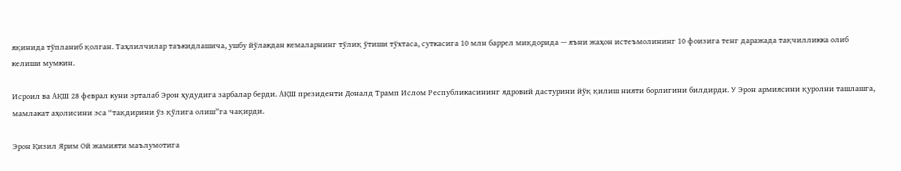яқинида тўпланиб қолган. Таҳлилчилар таъкидлашича, ушбу йўлакдан кемаларнинг тўлиқ ўтиши тўхтаса, суткасига 10 млн баррел миқдорида — яъни жаҳон истеъмолининг 10 фоизига тенг даражада тақчилликка олиб келиши мумкин.

Исроил ва АҚШ 28 феврал куни эрталаб Эрон ҳудудига зарбалар берди. АҚШ президенти Доналд Трамп Ислом Республикасининг ядровий дастурини йўқ қилиш нияти борлигини билдирди. У Эрон армиясини қуролни ташлашга, мамлакат аҳолисини эса “тақдирини ўз қўлига олиш”га чақирди.

Эрон Қизил Ярим Ой жамияти маълумотига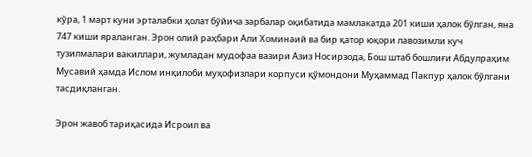кўра, 1 март куни эрталабки ҳолат бўйича зарбалар оқибатида мамлакатда 201 киши ҳалок бўлган, яна 747 киши яраланган. Эрон олий раҳбари Али Хоминаий ва бир қатор юқори лавозимли куч тузилмалари вакиллари, жумладан мудофаа вазири Азиз Носирзода, Бош штаб бошлиғи Абдулраҳим Мусавий ҳамда Ислом инқилоби муҳофизлари корпуси қўмондони Муҳаммад Пакпур ҳалок бўлгани тасдиқланган.

Эрон жавоб тариқасида Исроил ва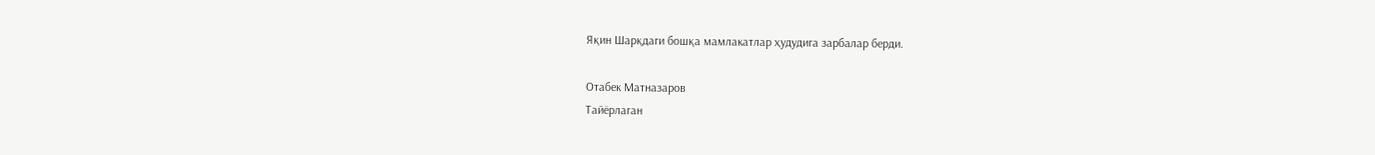Яқин Шарқдаги бошқа мамлакатлар ҳудудига зарбалар берди.

Отабек Матназаров
Тайёрлаган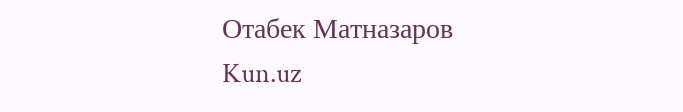Отабек Матназаров
Kun.uz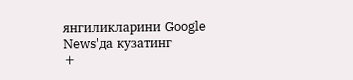янгиликларини Google News'да кузатинг
+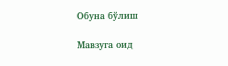Обуна бўлиш

Мавзуга оид